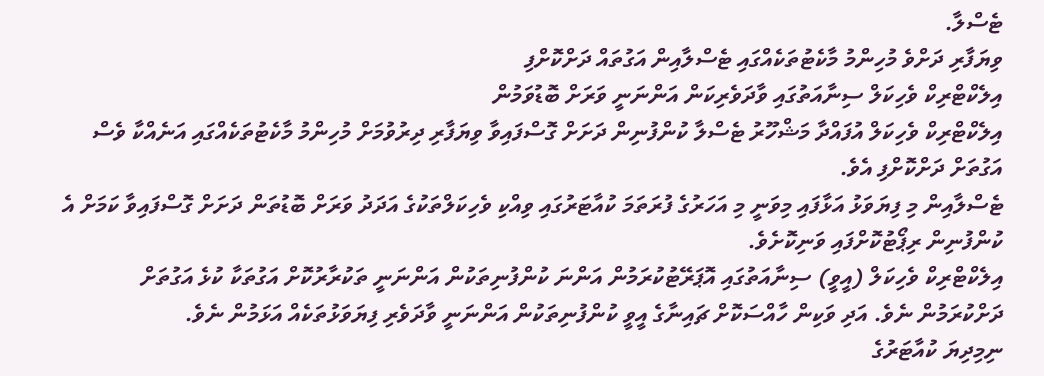ޓެސްލާ.
ވިޔަފާރި ދަށްވެ މުހިންމު މާކެޓުތަކެއްގައި ޓެސްލާއިން އަގުތައް ދަށްކޮށްފި
އިލެކްޓްރިކް ވެހިކަލް ސިނާއަތުގައި ވާދަވެރިކަން އަންނަނީ ވަރަށް ބޮޑުވަމުން
އިލެކްޓްރިކް ވެހިކަލް އުފައްދާ މަޝްހޫރު ޓެސްލާ ކުންފުނިން ދަށަށް ގޮސްފައިވާ ވިޔަފާރި ދިރުވުމަށް މުހިންމު މާކެޓުތަކެއްގައި އަނެއްކާ ވެސް އަގުތަށް ދަށްކޮށްފި އެވެ.
ޓެސްލާއިން މި ފިޔަވަޅު އަޅާފައި މިވަނީ މި އަހަރުގެ ފުރަތަމަ ކުއާޓަރުގައި ވިއްކި ވެހިކަލްތަކުގެ އަދަދު ވަރަށް ބޮޑުތަން ދަށަށް ގޮސްފައިވާ ކަމަށް އެ ކުންފުނިން ރިޕޯޓުކޮށްފައި ވަނިކޮށެވެ.
އިލެކްޓްރިކް ވެހިކަލް (އީވީ) ސިނާއަތުގައި އޮޕަރޭޓުކުރަމުން އަންނަ ކުންފުނިތަކުން އަންނަނީ ތަކުރާރުކޮށް އަގުތަކާ ކުޅެ އަގުތަށް ދަށްކުރަމުން ނެވެ. އަދި ވަކިން ހާއްސަކޮށް ޗައިނާގެ އީވީ ކުންފުނިތަކުން އަންނަނީ ވާދަވެރި ފިޔަވަޅުތަކެއް އަޅަމުން ނެވެ.
ނިމިދިޔަ ކުއާޓަރުގެ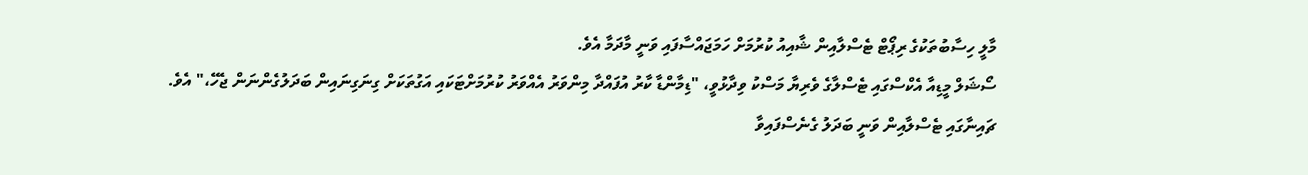މާލީ ހިސާބުތަކުގެ ރިޕޯޓް ޓެސްލާއިން ޝާއިއު ކުރުމަށް ހަމަޖައްސާފައި ވަނީ މާދަމާ އެވެ.
ސޯޝަލް މީޑިއާ އެކްސްގައި ޓެސްލާގެ ވެރިޔާ މަސްކު ވިދާޅުވީ، "ޑިމާންޑާ ކާރު އުފައްދާ މިންވަރު އެއްވަރު ކުރުމަށްޓަކައި އަގުތަކަށް ގިނަގިނައިން ބަދަލުގެންނަން ޖެހޭ،" އެވެ.
ޗައިނާގައި ޓެސްލާއިން ވަނީ ބަދަލު ގެނެސްފައިވާ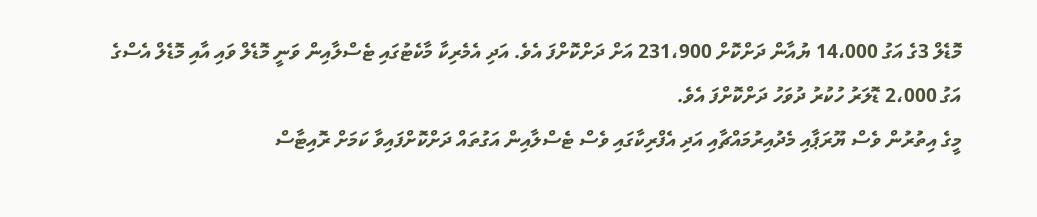މޮޑެލް 3ގެ އަގު 14،000 ޔުއާން ދަށްކޮށް 231،900 އަށް ދަށްކޮށްފަ އެވެ. އަދި އެމެރިކާ މާކެޓުގައި ޓެސްލާއިން ވަނީ މޮޑެލް ވައި އާއި މޮޑެލް އެސްގެ އަގު 2،000 ޑޮލަރު ހުކުރު ދުވަހު ދަށްކޮށްފަ އެވެ.
މީގެ އިތުރުން ވެސް ޔޫރަޕާއި މެދުއިރުމައްޗާއި އަދި އެފްރިކާގައި ވެސް ޓެސްލާއިން އަގުތައް ދަށްކޮށްފައިވާ ކަމަށް ރޮއިޓާސް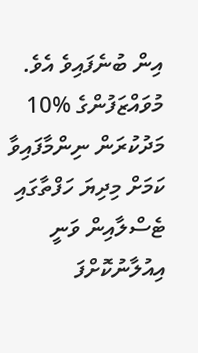އިން ބުނެފައިވެ އެވެ.
މުވައްޒަފުންގެ %10 މަދުކުރަން ނިންމާފައިވާ ކަމަށް މިދިޔަ ހަފްތާގައި ޓެސްލާއިން ވަނީ އިއުލާނުކޮށްފަ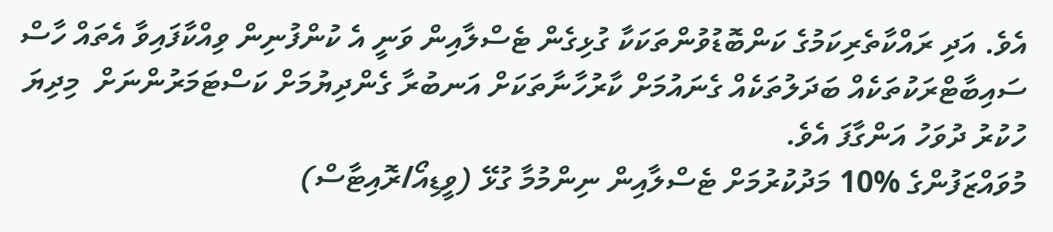އެވެ. އަދި ރައްކާތެރިކަމުގެ ކަންބޮޑުވުންތަކަކާ ގުޅިގެން ޓެސްލާއިން ވަނީ އެ ކުންފުނިން ވިއްކާފައިވާ އެތައް ހާސް ސައިބާޓްރަކުތަކެއް ބަދަލުތަކެއް ގެނައުމަށް ކާރުހާނާތަކަށް އަނބުރާ ގެންދިޔުމަށް ކަސްޓަމަރުންނަށް  މިދިޔަ ހުކުރު ދުވަހު އަންގާފަ އެވެ.
މުވައްޒަފުންގެ %10 މަދުކުރުމަށް ޓެސްލާއިން ނިންމުމާ ގުޅޭ (ވީޑިއޯ/ރޮއިޓާސް)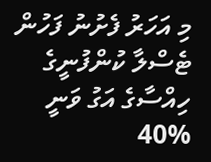މި އަހަރު ފެށުނު ފަހުން ޓެސްލާ ކުންފުނީގެ ހިއްސާގެ އަގު ވަނީ %40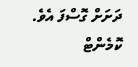ދަށަށް ގޮސްފަ އެވެ.
ކޮމެންޓް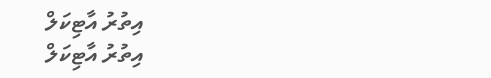އިތުރު އާޓިކަލް
އިތުރު އާޓިކަލް